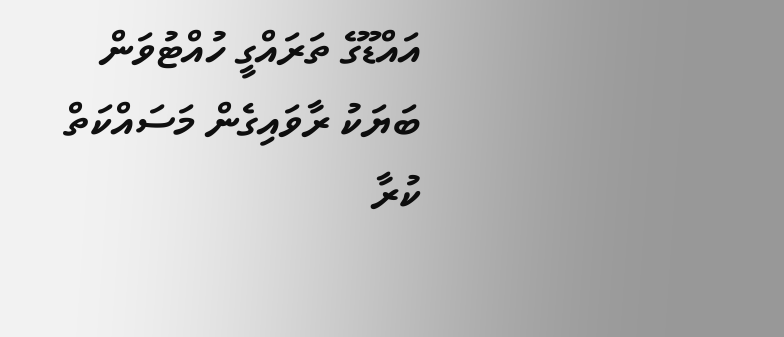އައްޑޫގެ ތަރައްގީ ހުއްޓުވަން ބަޔަކު ރާވައިގެން މަސައްކަތް ކުރާ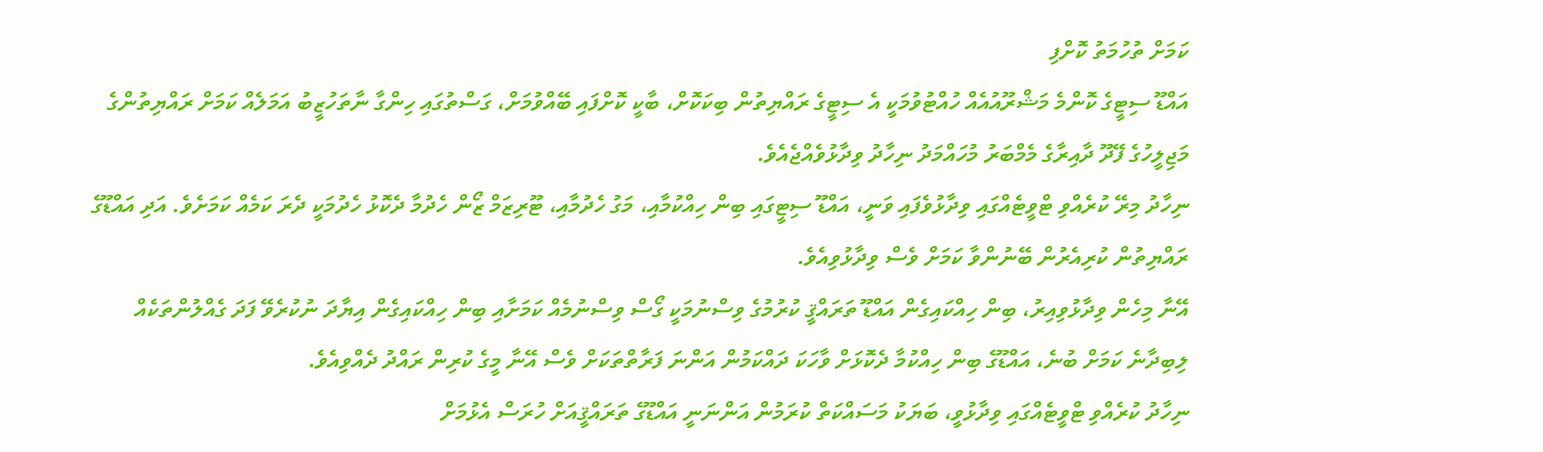ކަމަށް ތުހުމަތު ކޮށްފި
އައްޑޫ ސިޓީގެ ކޮންމެ މަޝްރޫއުއެއް ހުއްޓުވުމަކީ އެ ސިޓީގެ ރައްޔިތުން ބިކަކޮށް، ބާކީ ކޮށްފައި ބޭއްވުމަށް، ގަސްތުގައި ހިންގާ ނާތަހުޒީބު އަމަލެއް ކަމަށް ރައްޔިތުންގެ މަޖިލީހުގެ ފޭދޫ ދާއިރާގެ މެމްބަރު މުހައްމަދު ނިހާދު ވިދާޅުވެއްޖެއެވެ.
ނިހާދު މިރޭ ކުރެއްވި ޓްވީޓެއްގައި ވިދާޅުވެފައި ވަނީ، އައްޑޫ ސިޓީގައި ބިން ހިއްކުމާއި، މަގު ހެދުމާއި، ޓޫރިޒަމް ޒޯން ހެދުމާ ދެކޮޅު ހެދުމަކީ ދެރަ ކަމެއް ކަމަށެވެ. އަދި އައްޑޫގެ ރައްޔިތުން ކުރިއެރުން ބޭނުންވާ ކަމަށް ވެސް ވިދާޅުވިއެވެ.
އޭނާ މިހެން ވިދާޅުވިއިރު، ބިން ހިއްކައިގެން އައްޑޫ ތަރައްޤީ ކުރުމުގެ ވިސްނުމަކީ ގޯސް ވިސްނުމެއް ކަމަށާއި ބިން ހިއްކައިގެން އިޔާދަ ނުކުރެވޭ ފަދަ ގެއްލުންތަކެއް ލިބިދާނެ ކަމަށް ބުނެ، އައްޑޫގެ ބިން ހިއްކުމާ ދެކޮޅަށް ވާހަކަ ދައްކަމުން އަންނަ ފަރާތްތަކަށް ވެސް އޭނާ މީގެ ކުރިން ރައްދު ދެއްވިއެވެ.
ނިހާދު ކުރެއްވި ޓްވީޓެއްގައި ވިދާޅުވީ، ބަޔަކު މަސައްކަތް ކުރަމުން އަންނަނީ އައްޑޫގެ ތަރައްޤީއަށް ހުރަސް އެޅުމަށް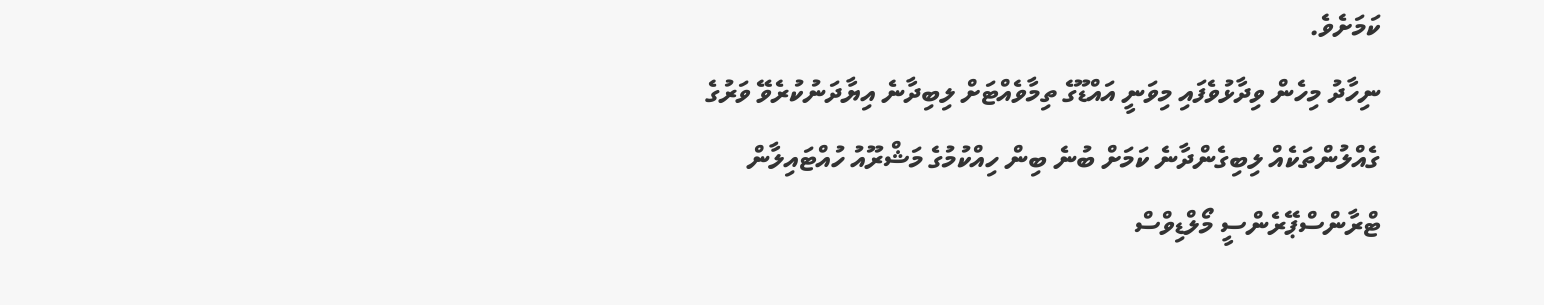ކަމަށެވެ.
ނިހާދު މިހެން ވިދާޅުވެފައި މިވަނީ އައްޑޫގެ ތިމާވެއްޓަށް ލިބިދާނެ އިޔާދަނުކުރެވޭ ވަރުގެ ގެއްލުންތަކެއް ލިބިގެންދާނެ ކަމަށް ބުނެ ބިން ހިއްކުމުގެ މަޝްރޫއު ހުއްޓައިލާން ޓްރާންސްޕޭރެންސީ މޯލްޑިވްސް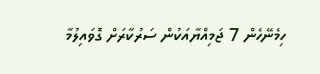ހިމެނޭހެން 7 ޖަމިއްޔާއަކުން ސަރުކާރަށް ގޮވައިލުމާ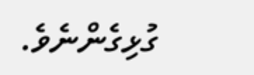ގުޅިގެންނެވެ.